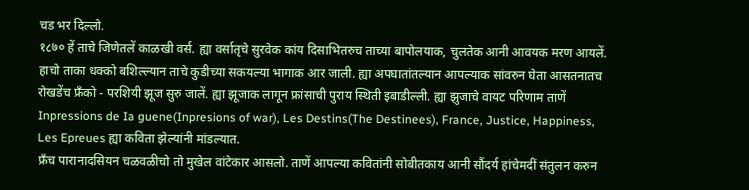चड भर दिल्लो.
१८७० हें ताचे जिणेतलें काळखी वर्स. ह्या वर्सातृचे सुरवेक कांय दिसाभितरुच ताच्या बापोलयाक, चुलतेक आनी आवयक मरण आयलें. हाचो ताका धक्को बशिल्ल्यान ताचे कुडीच्या सकयल्या भागाक आर जाली. ह्या अपघातांतल्यान आपल्याक सांवरुन घेता आसतनातच रोखडेंच फ्रॅंको - परशियी झूज सुरु जालें. ह्या झूजाक लागून फ्रांसाची पुराय स्थिती इबाडील्ली. ह्या झुजाचे वायट परिणाम ताणें Inpressions de Ia guene(Inpresions of war), Les Destins(The Destinees), France, Justice, Happiness, Les Epreues ह्या कविता झेल्यांनी मांडल्यात.
फ्रॅंच पारानादसियन चळवळीचो तो मुखेल वांटेकार आसलो. ताणें आपल्या कवितांनी सोबीतकाय आनी सौंदर्य हांचेमदीं संतुलन करुन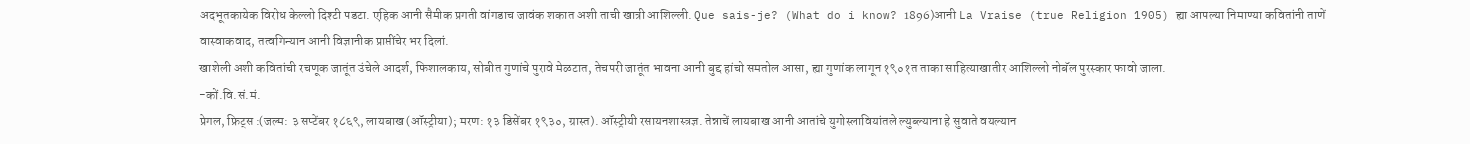अदभूतकायेक विरोध केल्लो दिश्टी पडटा. एहिक आनी सैमीक प्रगती वांगडाच जावंक शकात अशी ताची खात्री आशिल्ली. Que sais-je? (What do i know? 1896)आनी La Vraise (true Religion 1905) ह्या आपल्या निमाण्या कवितांनी ताणें वास्वाकवाद, तत्वगिन्यान आनी विज्ञानीक प्राप्तींचेर भर दिलां.
खाशेली अशी कवितांची रचणूक जातूंत उंचेले आदर्श, फिशालकाय, सोबीत गुणांचे पुरावे मेळटात, तेचपरी जातूंत भावना आनी बुद्द हांचो समतोल आसा, ह्या गुणांक लागून १९०१त ताका साहित्याखातीर आशिल्लो नोबॅल पुरस्कार फावो जाला.
-कों.वि.सं.मं.
प्रेगल, फ्रिट्स :(जल्म: ३ सप्टेंबर १८६९, लायबाख(ऑस्ट्रीया); मरण: १३ डिसेंबर १९३०, ग्रास्त). ऑस्ट्रीयी रसायनशास्त्रज्ञ. तेन्नाचें लायबाख आनी आतांचे युगोस्लावियांतले ल्युब्ल्याना हे सुवाते वयल्यान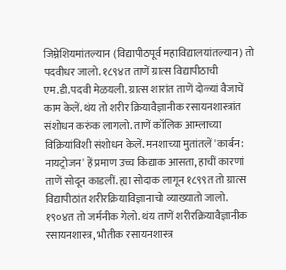जिम्नेशियमांतल्यान (विद्यापीठपूर्व महाविद्यालयांतल्यान) तो पदवीधर जालो. १८९४त ताणें ग्रात्स विद्यापीठाची एम.डी.पदवी मेळयली. ग्रात्स शारांत ताणें दोळ्यां वैजाचें काम केलें. थंय तो शरीर क्रियावैज्ञानीक रसायनशास्त्रांत संशोधन करुंक लागलो. ताणें कॉलिक आम्लाच्या विक्रियांविशी संशोधन केलें. मनशाच्या मुतांतलें 'कार्बन: नायट्रोजन' हें प्रमाण उच्च किद्याक आसता, हाचीं कारणां ताणें सोदून काडलीं. ह्या सोदाक लागून १८९९त तो ग्रात्स विद्यापीठांत शरीरक्रियाविज्ञानाचो व्याख्यातो जालो. १९०४त तो जर्मनीक गेलो. थंय ताणें शरीरक्रियावैज्ञानीक रसायनशास्त्र, भौतीक रसायनशास्त्र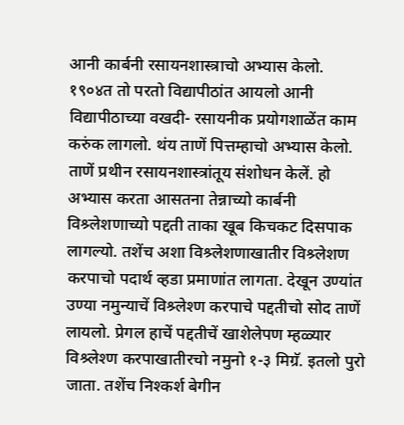आनी कार्बनी रसायनशास्त्राचो अभ्यास केलो.
१९०४त तो परतो विद्यापीठांत आयलो आनी विद्यापीठाच्या वखदी- रसायनीक प्रयोगशाळेंत काम करुंक लागलो. थंय ताणें पित्तम्हाचो अभ्यास केलो. ताणें प्रथीन रसायनशास्त्रांतूय संशोधन केलें. हो अभ्यास करता आसतना तेन्नाच्यो कार्बनी विश्र्लेशणाच्यो पद्दती ताका खूब किचकट दिसपाक लागल्यो. तशेंच अशा विश्र्लेशणाखातीर विश्र्लेशण करपाचो पदार्थ व्हडा प्रमाणांत लागता. देखून उण्यांत उण्या नमुन्याचें विश्र्लेश्ण करपाचे पद्दतीचो सोद ताणें लायलो. प्रेगल हाचें पद्दतीचें खाशेलेपण म्हळ्यार विश्र्लेश्ण करपाखातीरचो नमुनो १-३ मिग्रॅ. इतलो पुरो जाता. तशेंच निश्कर्श बेगीन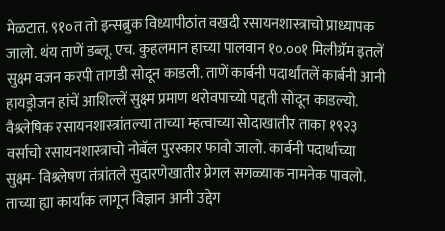मेळटात. ९१०त तो इन्सब्रुक विध्यापीठांत वखदी रसायनशास्त्राचो प्राध्यापक जालो. थंय ताणें डब्लू. एच. कुहलमान हाच्या पालवान १०.००१ मिलीग्रॅम इतलें सुक्ष्म वजन करपी तागडी सोदून काडली. ताणें कार्बनी पदार्थांतलें कार्बनी आनी हायड्रोजन हांचें आशिल्लें सुक्ष्म प्रमाण थरोवपाच्यो पद्दती सोदून काडल्यो.
वैश्र्लेषिक रसायनशास्त्रांतल्या ताच्या म्हत्वाच्या सोदाखातीर ताका १९२३ वर्साचो रसायनशास्त्राचो नोबॅल पुरस्कार फावो जालो. कार्बनी पदार्थाच्या सुक्ष्म- विश्र्लेषण तंत्रांतले सुदारणेखातीर प्रेगल सगळ्याक नामनेक पावलो. ताच्या ह्या कार्याक लागून विज्ञान आनी उद्देग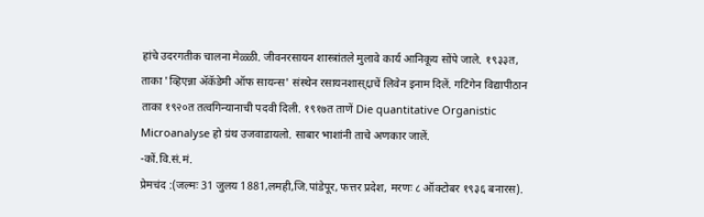हांचे उदरगतीक चालना मेळ्ळी. जीवनरसायन शास्त्रांतले मुलावे कार्य आनिकूय सोंपे जाले. १९३३त, ताका 'व्हिएन्ना ॲकॅडेमी ऑफ सायन्स' संस्थेन रसायनशास्६ाचें लिवेन इनाम दिलें. गटिंगेन विद्यापीठान ताका १९२०त तत्वगिन्यानाची पदवी दिली. १९१७त ताणें Die quantitative Organistic Microanalyse हो ग्रंथ उजवाडायलो. साबार भाशांनी ताचे अणकार जालें.
-कों.वि.सं.मं.
प्रेमचंद :(जल्मः 31 जुलय 1881,लमही,जि.पांडेपूर, फत्तर प्रदेश, मरणः ८ ऑक्टोबर १९३६ बनारस).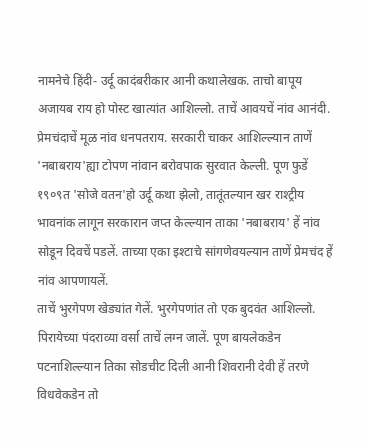नामनेचे हिंदी- उर्दू कादंबरीकार आनी कथालेखक. ताचो बापूय
अजायब राय हो पोस्ट खात्यांत आशिल्लो. ताचें आवयचें नांव आनंदी. प्रेमचंदाचें मूळ नांव धनपतराय. सरकारी चाकर आशिल्ल्यान ताणें 'नबाबराय'ह्या टोपण नांवान बरोवपाक सुरवात केल्ली. पूण फुडें १९०९त 'सोजे वतन'हो उर्दू कथा झेलो, तातूंतल्यान खर राश्ट्रीय भावनांक लागून सरकारान जप्त केल्ल्यान ताका 'नबाबराय' हें नांव सोडून दिवचें पडलें. ताच्या एका इश्टाचे सांगणेवयल्यान ताणें प्रेमचंद हें नांव आपणायलें.
ताचें भुरगेपण खेड्यांत गेलें. भुरगेपणांत तो एक बुदवंत आशिल्लो. पिरायेच्या पंदराव्या वर्सा ताचें लग्न जालें. पूण बायलेकडेन पटनाशिल्ल्यान तिका सोडचीट दिली आनी शिवरानी देवी हें तरणे विधवेकडेन तो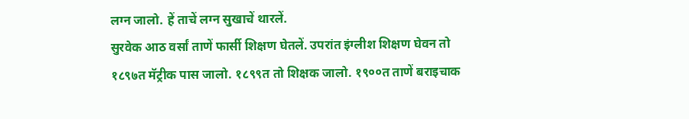लग्न जालो. हें ताचें लग्न सुखाचें थारलें.
सुरवेक आठ वर्सां ताणें फार्सी शिक्षण घेतलें. उपरांत इंग्लीश शिक्षण घेवन तो १८९७त मॅट्रीक पास जालो. १८९९त तो शिक्षक जालो. १९००त ताणें बराइचाक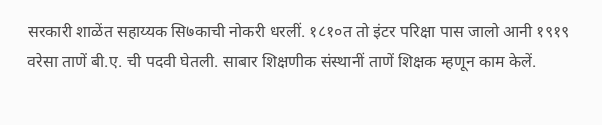सरकारी शाळेंत सहाय्यक सि७काची नोकरी धरलीं. १८१०त तो इंटर परिक्षा पास जालो आनी १९१९ वरेसा ताणें बी.ए. ची पदवी घेतली. साबार शिक्षणीक संस्थानीं ताणें शिक्षक म्हणून काम केलें.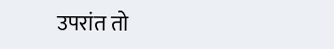उपरांत तो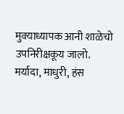मुक्याध्यापक आनी शाळेचो उपनिरीक्षकूय जालो.
मर्यादा, माधुरी, हंस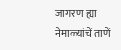जागरण ह्या नेमाळ्यांचें ताणें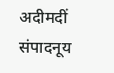अदीमदीं संपादनूय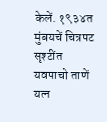केलें. १९३४त मुंबयचें चित्रपट सृश्टींत यवपाचो ताणें यत्न